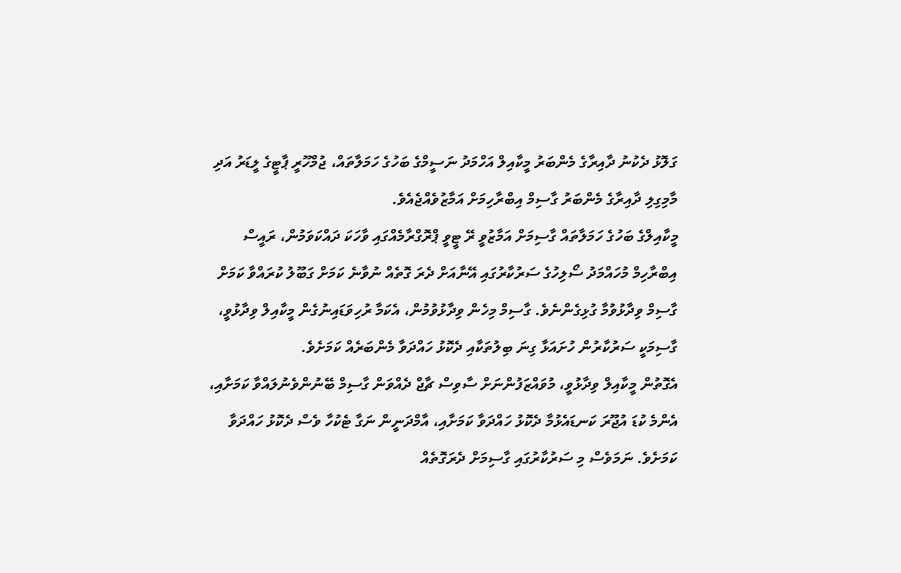ގަލޮޅު ދެކުނު ދާއިރާގެ މެންބަރު މީކާއިލް އަހްމަދު ނަސީމްގެ ބަހުގެ ހަމަލާތައް، ޖުމްހޫރީ ޕާޓީގެ ލީޑަރު އަދި މާމިގިލި ދާއިރާގެ މެންބަރު ގާސިމް އިބްރާހިމަށް އަމާޒުވެއްޖެއެވެ.
މީކާއިލްގެ ބަހުގެ ހަމަލާތައް ގާސިމަށް އަމާޒުވީ ރޭ ޓީވީ ޕްރޮގްރާމެއްގައި ވާހަކަ ދައްކަވަމުން، ރައީސް އިބްރާހިމް މުހައްމަދު ސޯލިހުގެ ސަރުކާރުގައި އޭނާއަށް ދެރަ ގޮތެއް ނުވާނެ ކަމަށް ގަބޫލު ކުރައްވާ ކަމަށް ގާސިމް ވިދާޅުވުމާ ގުޅިގެންނެވެ. ގާސިމް މިހެން ވިދާޅުވުމުން، އެކަމާ ރުހިވަޑައިނުގެން މީކާއިލް ވިދާޅުވީ، ގާސިމަކީ ސަރުކާރުން ހުށައަޅާ ގިނަ ބިލުތަކާއި ދެކޮޅު ހައްދަވާ މެންބަރެއް ކަމަށެވެ.
އެގޮތުން މީކާއިލް ވިދާޅުވީ، މުވައްޒަފުންނަށް ސާވިސް ޗާޖް ދެއްވަން ގާސިމް ބޭނުންވެނުލައްވާ ކަމަށާއި، އެންމެ ކުޑަ އުޖޫރަ ކަނޑައެޅުމާ ދެކޮޅު ހައްދަވާ ކަމަށާއި، އާމްދަނީން ނަގާ ޓެކުހާ ވެސް ދެކޮޅު ހައްދަވާ ކަމަށެވެ. ނަމަވެސް މި ސަރުކާރުގައި ގާސިމަށް ދެރަގޮތެއް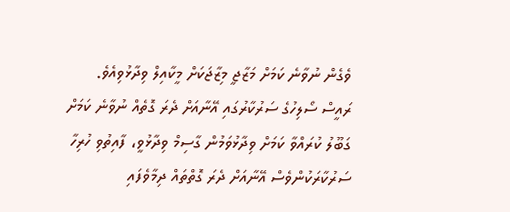ވެގެން ނުވާނެ ކަމަށް މަޒާޖީ މިޒާޖަކަށް މީކާއިލް ވިދާޅުވިއެވެ.
ރައީސް ސޯލިހުގެ ސަރުކާރުގައި އޭނާއަށް ދެރަ ގޮތެއް ނުވާނެ ކަމަށް ގަބޫލު ކުރައްވާ ކަމަށް ވިދާޅުވަމުން ގާސިމް ވިދާޅުވީ، ފާއިތުވި ހުރިހާ ސަރުކާރަކުންވެސް އޭނާއަށް ދެރަ ގޮތްތައް ދިމާވެފައި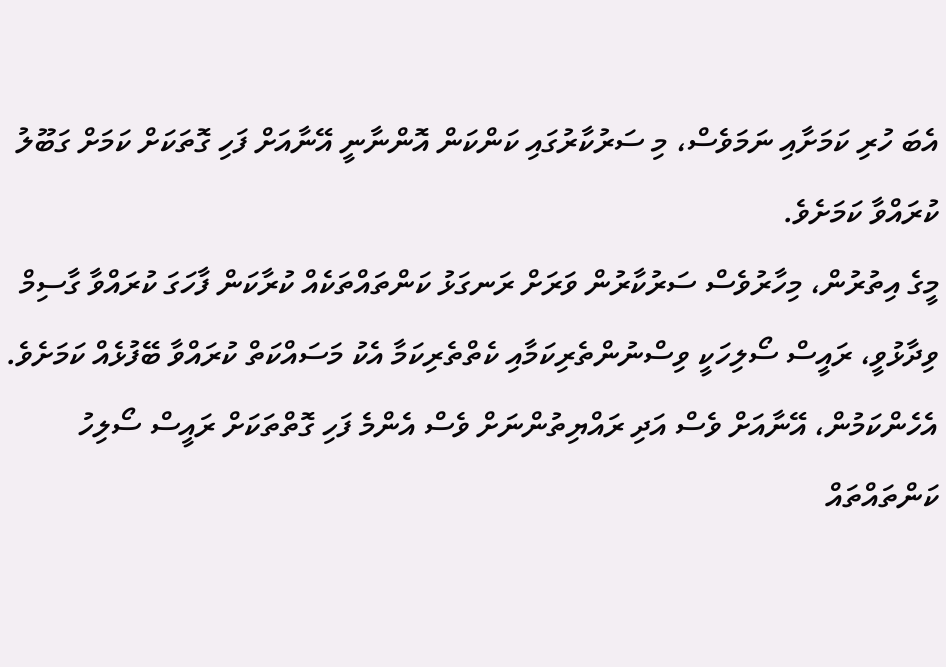އެބަ ހުރި ކަމަށާއި ނަމަވެސް، މި ސަރުކާރުގައި ކަންކަން އޮންނާނީ އޭނާއަށް ފަހި ގޮތަކަށް ކަމަށް ގަބޫލު ކުރައްވާ ކަމަށެވެ.
މީގެ އިތުރުން، މިހާރުވެސް ސަރުކާރުން ވަރަށް ރަނގަޅު ކަންތައްތަކެއް ކުރާކަން ފާހަގަ ކުރައްވާ ގާސިމް ވިދާޅުވީ، ރައީސް ސޯލިހަކީ ވިސްނުންތެރިކަމާއި ކެތްތެރިކަމާ އެކު މަސައްކަތް ކުރައްވާ ބޭފުޅެއް ކަމަށެވެ. އެހެންކަމުން، އޭނާއަށް ވެސް އަދި ރައްޔިތުންނަށް ވެސް އެންމެ ފަހި ގޮތްތަކަށް ރައީސް ސޯލިހު ކަންތައްތައް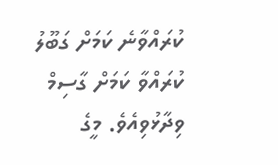ކުރައްވާނެ ކަމަށް ގަބޫލު ކުރައްވާ ކަމަށް ގާސިމް ވިދާޅުވިއެވެ. މީގެ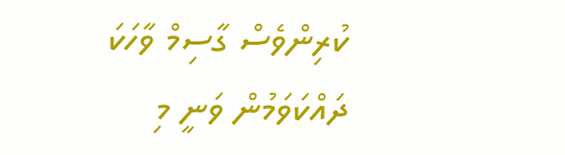ކުރިންވެސް ގާސިމް ވާހަކަ ދައްކަވަމުން ވަނީ މި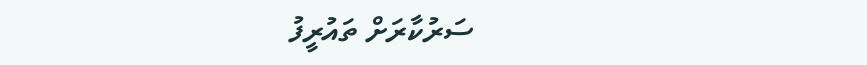ސަރުކާރަށް ތައުރީފު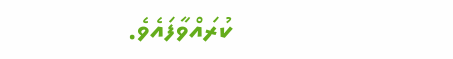ކުރައްވާފައެވެ.